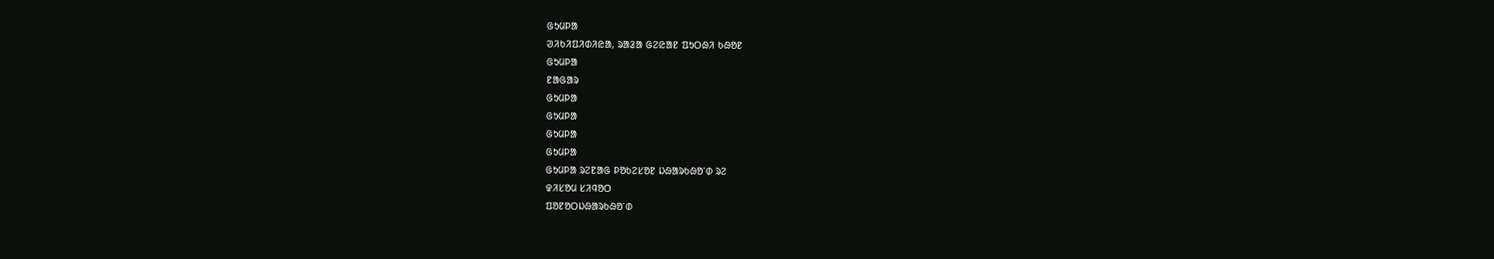ᱜᱩᱢᱞᱟ
ᱣᱤᱠᱤᱯᱤᱰᱤᱭᱟ, ᱨᱟᱲᱟ ᱜᱮᱭᱟᱱ ᱯᱩᱛᱷᱤ ᱠᱷᱚᱱ
ᱜᱩᱢᱞᱟ
ᱱᱟᱜᱟᱨ
ᱜᱩᱢᱞᱟ
ᱜᱩᱢᱞᱟ
ᱜᱩᱢᱞᱟ
ᱜᱩᱢᱞᱟ
ᱜᱩᱢᱞᱟ ᱨᱮᱱᱟᱜ ᱞᱚᱠᱮᱥᱚᱱ ᱡᱷᱟᱨᱠᱷᱚᱸᱰ ᱨᱮ
ᱫᱤᱥᱚᱢ ᱥᱤᱧᱚᱛ
ᱯᱚᱱᱚᱛᱡᱷᱟᱨᱠᱷᱚᱸᱰ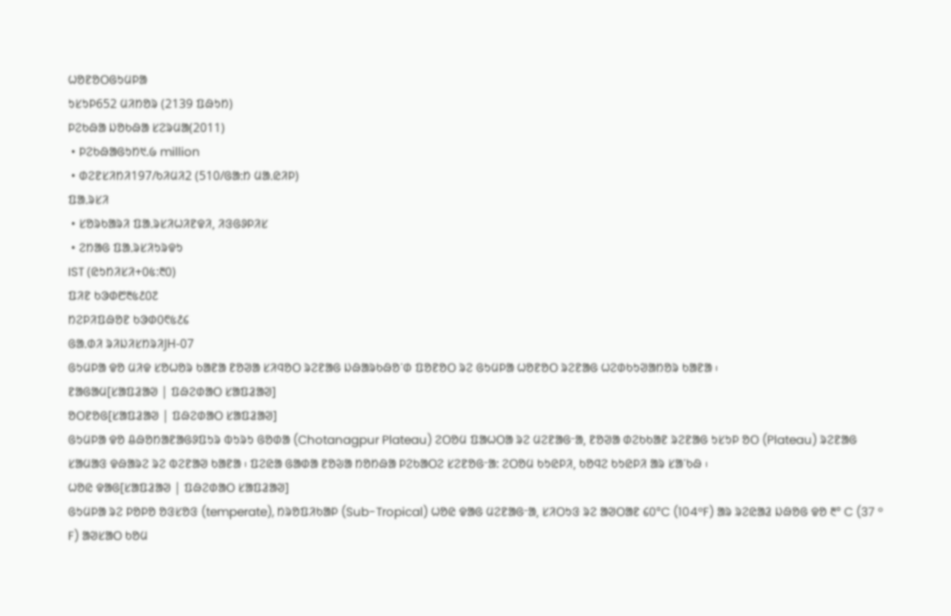ᱦᱚᱱᱚᱛᱜᱩᱢᱞᱟ
ᱩᱥᱩᱞ652 ᱢᱤᱴᱚᱨ (2139 ᱯᱷᱩᱴ)
ᱞᱮᱠᱷᱟ ᱡᱚᱠᱷᱟ ᱥᱮᱨᱢᱟ(2011)
 • ᱞᱮᱠᱷᱟᱜᱩᱴ᱑.᱙ million
 • ᱰᱮᱱᱥᱤᱴᱤ197/ᱠᱤᱢᱤ2 (510/ᱜᱟᱺᱴ ᱢᱟᱹᱭᱤᱞ)
ᱯᱟᱹᱨᱥᱤ
 • ᱥᱚᱨᱠᱟᱨᱤ ᱯᱟᱹᱨᱥᱤᱦᱤᱱᱫᱤ, ᱤᱝᱜᱽᱞᱤᱥ
 • ᱮᱴᱟᱜ ᱯᱟᱹᱨᱥᱤᱩᱨᱫᱩ
IST (ᱭᱩᱴᱤᱥᱤ+᱐᱕:᱓᱐)
ᱯᱤᱱ ᱠᱳᱰ᱘᱓᱕᱒᱐᱗
ᱴᱮᱞᱤᱯᱷᱚᱱ ᱠᱳᱰ᱐᱖᱕᱒᱔
ᱜᱟᱹᱰᱤ ᱨᱤᱡᱤᱥᱴᱨᱤJH-07
ᱜᱩᱢᱞᱟ ᱫᱚ ᱢᱤᱫ ᱥᱚᱦᱚᱨ ᱠᱟᱱᱟ ᱱᱚᱣᱟ ᱥᱤᱧᱚᱛ ᱨᱮᱱᱟᱜ ᱡᱷᱟᱨᱠᱷᱚᱸᱰ ᱯᱚᱱᱚᱛ ᱨᱮ ᱜᱩᱢᱞᱟ ᱦᱚᱱᱚᱛ ᱨᱮᱱᱟᱜ ᱦᱮᱰᱠᱩᱣᱟᱴᱚᱨ ᱠᱟᱱᱟ ᱾
ᱱᱟᱜᱟᱢ[ᱥᱟᱯᱲᱟᱣ | ᱯᱷᱮᱰᱟᱛ ᱥᱟᱯᱲᱟᱣ]
ᱚᱛᱱᱚᱜ[ᱥᱟᱯᱲᱟᱣ | ᱯᱷᱮᱰᱟᱛ ᱥᱟᱯᱲᱟᱣ]
ᱜᱩᱢᱞᱟ ᱫᱚ ᱪᱷᱚᱴᱟᱱᱟᱜᱽᱯᱩᱨ ᱵᱩᱨᱩ ᱜᱚᱰᱟ (Chotanagpur Plateau) ᱮᱛᱚᱢ ᱯᱟᱦᱛᱟ ᱨᱮ ᱢᱮᱱᱟᱜᱼᱟ, ᱱᱚᱣᱟ ᱰᱮᱠᱠᱟᱱ ᱨᱮᱱᱟᱜ ᱩᱥᱩᱞ ᱚᱛ (Plateau) ᱨᱮᱱᱟᱜ ᱥᱟᱢᱟᱝ ᱫᱷᱟᱨᱮ ᱨᱮ ᱵᱮᱱᱟᱣ ᱠᱟᱱᱟ ᱾ ᱯᱮᱭᱟ ᱜᱟᱰᱟ ᱱᱚᱶᱟ ᱴᱚᱴᱷᱟ ᱞᱮᱠᱟᱛᱮ ᱥᱮᱱᱚᱜᱼᱟ: ᱮᱛᱚᱢ ᱠᱩᱭᱞᱤ, ᱠᱚᱧᱮ ᱠᱩᱭᱞᱤ ᱟᱨ ᱥᱟᱸᱠᱷ ᱾
ᱦᱚᱭ ᱫᱟᱜ[ᱥᱟᱯᱲᱟᱣ | ᱯᱷᱮᱰᱟᱛ ᱥᱟᱯᱲᱟᱣ]
ᱜᱩᱢᱞᱟ ᱨᱮ ᱞᱚᱞᱚ ᱚᱝᱥᱚᱝ (temperate), ᱴᱨᱚᱯᱤᱠᱟᱞ (Sub-Tropical) ᱦᱚᱭ ᱫᱟᱜ ᱢᱮᱱᱟᱜᱼᱟ, ᱥᱤᱛᱩᱝ ᱨᱮ ᱟᱣᱛᱟᱱ ᱔᱐°C (104°F) ᱟᱨ ᱨᱮᱭᱟᱲ ᱡᱷᱚᱜ ᱫᱚ ᱓° C (37 ° F) ᱟᱣᱥᱟᱛ ᱠᱚᱢ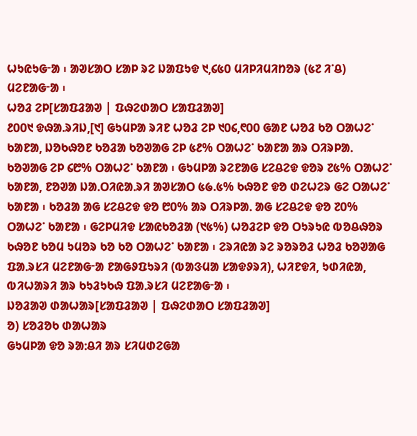ᱦᱩᱭᱩᱜᱼᱟ ᱾ ᱟᱣᱥᱟᱛ ᱥᱟᱞ ᱨᱮ ᱡᱟᱯᱩᱫ ᱑,᱔᱕᱐ ᱢᱤᱞᱤᱢᱤᱴᱚᱨ (᱕᱗ ᱤᱸᱪ) ᱢᱮᱱᱟᱜᱼᱟ ᱾
ᱦᱚᱲ ᱮᱞ[ᱥᱟᱯᱲᱟᱣ | ᱯᱷᱮᱰᱟᱛ ᱥᱟᱯᱲᱟᱣ]
᱒᱐᱐᱑ ᱫᱷᱟ.ᱨᱤᱡ,[᱑] ᱜᱩᱢᱞᱟ ᱨᱤᱱ ᱦᱚᱲ ᱮᱞ ᱑᱐᱔,᱖᱐᱐ ᱜᱟᱱ ᱦᱚᱲ ᱠᱚ ᱛᱟᱦᱮᱸ ᱠᱟᱱᱟ, ᱡᱚᱠᱷᱚᱱ ᱠᱚᱲᱟ ᱠᱚᱣᱟᱜ ᱮᱞ ᱕᱒% ᱛᱟᱦᱮᱸ ᱠᱟᱱᱟ ᱟᱨ ᱛᱤᱨᱞᱟᱹ ᱠᱚᱣᱟᱜ ᱮᱞ ᱔᱘% ᱛᱟᱦᱮᱸ ᱠᱟᱱᱟ ᱾ ᱜᱩᱢᱞᱟ ᱨᱮᱱᱟᱜ ᱥᱮᱪᱮᱫ ᱫᱚᱨ ᱗᱕% ᱛᱟᱦᱮᱸ ᱠᱟᱱᱟ, ᱱᱚᱣᱟ ᱡᱟᱹᱛᱤᱭᱟᱹᱨᱤ ᱟᱣᱥᱟᱛ ᱕᱙.᱕% ᱠᱷᱚᱱ ᱫᱚ ᱰᱮᱦᱮᱨ ᱜᱮ ᱛᱟᱦᱮᱸ ᱠᱟᱱᱟ ᱾ ᱠᱚᱲᱟ ᱟᱜ ᱥᱮᱪᱮᱫ ᱫᱚ ᱘᱐% ᱟᱨ ᱛᱤᱨᱞᱟᱹ ᱟᱜ ᱥᱮᱪᱮᱫ ᱫᱚ ᱗᱐% ᱛᱟᱦᱮᱸ ᱠᱟᱱᱟ ᱾ ᱜᱮᱞᱢᱤᱫ ᱥᱟᱭᱠᱚᱲᱟ (᱑᱕%) ᱦᱚᱲᱮᱞ ᱫᱚ ᱛᱩᱨᱩᱭ ᱵᱚᱪᱷᱚᱨ ᱠᱷᱚᱱ ᱠᱚᱢ ᱩᱢᱚᱨ ᱠᱚ ᱠᱚ ᱛᱟᱦᱮᱸ ᱠᱟᱱᱟ ᱾ ᱮᱨᱤᱭᱟ ᱨᱮ ᱨᱚᱨᱚᱲ ᱦᱚᱲ ᱠᱚᱣᱟᱜ ᱯᱟᱹᱨᱥᱤ ᱢᱮᱱᱟᱜᱼᱟ ᱱᱟᱜᱽᱯᱩᱨᱤ (ᱵᱟᱝᱢᱟ ᱥᱟᱫᱽᱨᱤ), ᱦᱤᱱᱫᱤ, ᱩᱰᱤᱭᱟ, ᱵᱤᱦᱟᱨᱤ ᱟᱨ ᱠᱩᱲᱩᱠᱷ ᱯᱟᱹᱨᱥᱤ ᱢᱮᱱᱟᱜᱼᱟ ᱾
ᱡᱚᱲᱟᱣ ᱰᱟᱦᱟᱨ[ᱥᱟᱯᱲᱟᱣ | ᱯᱷᱮᱰᱟᱛ ᱥᱟᱯᱲᱟᱣ]
ᱚ) ᱥᱚᱲᱚᱠ ᱰᱟᱦᱟᱨ
ᱜᱩᱢᱞᱟ ᱫᱚ ᱨᱟᱺᱪᱤ ᱟᱨ ᱥᱤᱢᱰᱮᱜᱟ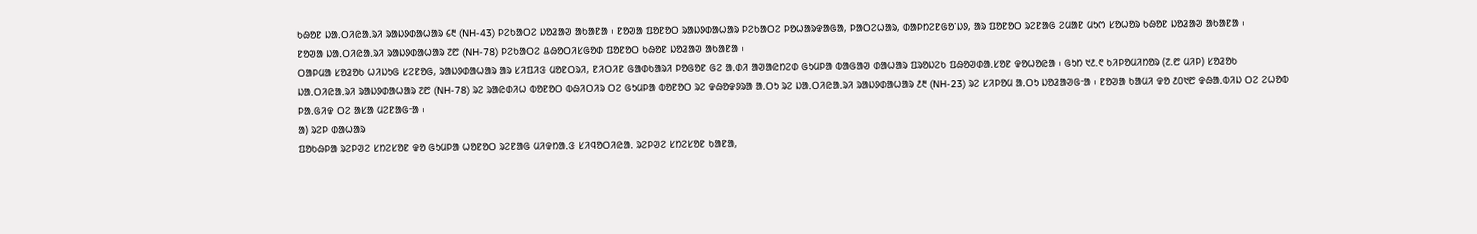ᱠᱷᱚᱱ ᱡᱟᱹᱛᱤᱭᱟᱹᱨᱤ ᱨᱟᱡᱽᱰᱟᱦᱟᱨ ᱔᱓ (NH-43) ᱞᱮᱠᱟᱛᱮ ᱡᱚᱲᱟᱣ ᱟᱠᱟᱱᱟ ᱾ ᱱᱚᱣᱟ ᱯᱚᱱᱚᱛ ᱨᱟᱡᱽᱰᱟᱦᱟᱨ ᱞᱮᱠᱟᱛᱮ ᱞᱚᱦᱟᱨᱫᱟᱜᱟ, ᱞᱟᱛᱮᱦᱟᱨ, ᱰᱟᱞᱴᱮᱱᱜᱚᱸᱡᱽ, ᱟᱨ ᱯᱚᱱᱚᱛ ᱨᱮᱱᱟᱜ ᱮᱢᱟᱱ ᱢᱩᱬ ᱥᱚᱦᱚᱨ ᱠᱷᱚᱱ ᱡᱚᱲᱟᱣ ᱟᱠᱟᱱᱟ ᱾
ᱱᱚᱣᱟ ᱡᱟᱹᱛᱤᱭᱟᱹᱨᱤ ᱨᱟᱡᱽᱰᱟᱦᱟᱨ ᱗᱘ (NH-78) ᱞᱮᱠᱟᱛᱮ ᱪᱷᱚᱛᱤᱥᱜᱚᱰ ᱯᱚᱱᱚᱛ ᱠᱷᱚᱱ ᱡᱚᱲᱟᱣ ᱟᱠᱟᱱᱟ ᱾
ᱛᱟᱞᱢᱟ ᱥᱚᱲᱚᱠ ᱦᱤᱡᱩᱜ ᱥᱮᱱᱚᱜ, ᱨᱟᱡᱽᱰᱟᱦᱟᱨ ᱟᱨ ᱥᱤᱯᱤᱝ ᱢᱚᱱᱛᱨᱤ, ᱱᱤᱛᱤᱱ ᱜᱟᱰᱠᱟᱨᱤ ᱞᱚᱜᱚᱱ ᱜᱮ ᱟᱹᱰᱤ ᱟᱣᱟᱭᱴᱮᱰ ᱜᱩᱢᱞᱟ ᱵᱟᱜᱟᱣ ᱰᱟᱦᱟᱨ ᱯᱨᱚᱡᱮᱠ ᱯᱷᱚᱣᱰᱟᱹᱥᱚᱱ ᱫᱚᱦᱚᱭᱟ ᱾ ᱜᱩᱴ ᱑᱒.᱖ ᱠᱤᱞᱚᱢᱤᱴᱚᱨ (᱗.᱘ ᱢᱤᱞ) ᱥᱚᱲᱚᱠ ᱡᱟᱹᱛᱤᱭᱟᱹᱨᱤ ᱨᱟᱡᱽᱰᱟᱦᱟᱨ ᱗᱘ (NH-78) ᱨᱮ ᱨᱟᱭᱰᱤᱦ ᱵᱚᱱᱚᱛ ᱵᱷᱤᱛᱤᱨ ᱛᱮ ᱜᱩᱢᱞᱟ ᱵᱚᱱᱚᱛ ᱨᱮ ᱫᱷᱚᱫᱽᱨᱟ ᱟᱹᱛᱩ ᱨᱮ ᱡᱟᱹᱛᱤᱭᱟᱹᱨᱤ ᱨᱟᱡᱽᱰᱟᱦᱟᱨ ᱒᱓ (NH-23) ᱨᱮ ᱥᱤᱞᱚᱢ ᱟᱹᱛᱩ ᱡᱚᱲᱟᱣᱜᱼᱟ ᱾ ᱱᱚᱣᱟ ᱠᱟᱢᱤ ᱫᱚ ᱒᱐᱑᱘ ᱫᱷᱟᱹᱵᱤᱡ ᱛᱮ ᱮᱦᱚᱵ ᱞᱟᱹᱜᱤᱫ ᱛᱮ ᱟᱥᱟ ᱢᱮᱱᱟᱜᱼᱟ ᱾
ᱟ) ᱨᱮᱞ ᱰᱟᱦᱟᱨ
ᱯᱚᱠᱷᱞᱟ ᱨᱮᱞᱣᱮ ᱥᱴᱮᱥᱚᱱ ᱫᱚ ᱜᱩᱢᱞᱟ ᱦᱚᱱᱚᱛ ᱨᱮᱱᱟᱜ ᱢᱤᱫᱴᱟᱹᱝ ᱥᱤᱧᱚᱛᱤᱭᱟᱹ ᱨᱮᱞᱣᱮ ᱥᱴᱮᱥᱚᱱ ᱠᱟᱱᱟ,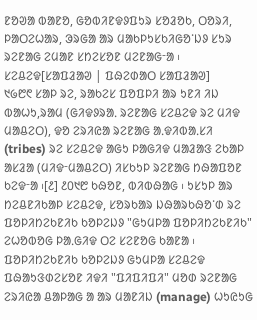ᱱᱚᱣᱟ ᱵᱟᱱᱚ, ᱜᱚᱵᱤᱱᱫᱽᱯᱩᱨ ᱥᱚᱲᱚᱠ, ᱛᱚᱨᱤ, ᱞᱟᱛᱮᱦᱟᱨ, ᱳᱨᱜᱟ ᱟᱨ ᱢᱟᱠᱞᱩᱥᱠᱤᱜᱚᱸᱡᱽ ᱥᱩᱨ ᱨᱮᱱᱟᱜ ᱮᱢᱟᱱ ᱥᱴᱮᱥᱚᱱ ᱢᱮᱱᱟᱜᱼᱟ ᱾
ᱥᱮᱪᱮᱫ[ᱥᱟᱯᱲᱟᱣ | ᱯᱷᱮᱰᱟᱛ ᱥᱟᱯᱲᱟᱣ]
᱑᱙᱘᱖ ᱥᱟᱞ ᱨᱮ, ᱨᱟᱠᱮᱥ ᱯᱚᱯᱞᱤ ᱟᱨ ᱩᱱᱤ ᱤᱡ ᱵᱟᱦᱩ,ᱨᱟᱢ (ᱜᱤᱫᱽᱨᱟᱹ ᱨᱮᱱᱟᱜ ᱥᱮᱪᱮᱫ ᱨᱮ ᱢᱤᱫ ᱢᱟᱪᱮᱛ), ᱫᱚ ᱮᱨᱤᱭᱟ ᱨᱮᱱᱟᱜ ᱟᱹᱫᱤᱵᱟᱹᱥᱤ (tribes) ᱨᱮ ᱥᱮᱪᱮᱫ ᱟᱜᱩ ᱞᱟᱜᱤᱫ ᱢᱟᱲᱟᱝ ᱮᱠᱟᱞ ᱟᱥᱲᱟ (ᱢᱤᱫᱼᱢᱟᱪᱮᱛ) ᱤᱥᱠᱩᱞ ᱨᱮᱱᱟᱜ ᱴᱷᱟᱯᱚᱱ ᱠᱮᱫᱼᱟ ᱾[᱒] ᱒᱐᱑᱘ ᱠᱷᱚᱱ, ᱵᱤᱵᱷᱟᱜ ᱾ ᱩᱥᱩᱞ ᱟᱨ ᱴᱮᱪᱱᱤᱠᱟᱞ ᱥᱮᱪᱮᱫ, ᱥᱚᱨᱠᱟᱨ ᱡᱷᱟᱨᱠᱷᱚᱸᱰ ᱨᱮ ᱯᱚᱞᱤᱴᱮᱠᱱᱤᱠ ᱠᱚᱞᱮᱡᱽ "ᱜᱩᱢᱞᱟ ᱯᱚᱞᱤᱴᱮᱠᱱᱤᱠ" ᱮᱦᱚᱵᱚᱜ ᱞᱟᱹᱜᱤᱫ ᱛᱮ ᱥᱮᱱᱚᱜ ᱠᱟᱱᱟ ᱾ ᱯᱚᱞᱤᱴᱮᱠᱱᱤᱠ ᱠᱚᱞᱮᱡᱽ ᱜᱩᱢᱞᱟ ᱥᱮᱪᱮᱫ ᱯᱷᱟᱩᱝᱰᱮᱥᱚᱱ ᱤᱫᱤ "ᱯᱤᱯᱤᱯᱤ" ᱢᱚᱰ ᱨᱮᱱᱟᱜ ᱮᱨᱤᱭᱟ ᱪᱟᱞᱟᱜ ᱟ ᱟᱨ ᱢᱟᱱᱤᱡ (manage) ᱦᱩᱭᱩᱜ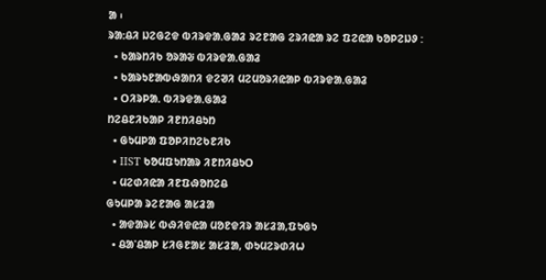ᱟ ᱾
ᱨᱟᱺᱪᱤ ᱡᱮᱜᱮᱫ ᱵᱤᱨᱫᱟᱹᱜᱟᱲ ᱨᱮᱱᱟᱜ ᱮᱨᱤᱭᱟ ᱨᱮ ᱯᱮᱭᱟ ᱠᱚᱞᱮᱡᱽ :
  • ᱠᱟᱨᱴᱤᱠ ᱚᱨᱟᱶ ᱵᱤᱨᱫᱟᱹᱜᱟᱲ
  • ᱠᱟᱨᱩᱱᱟᱵᱷᱟᱴᱤ ᱫᱮᱣᱤ ᱢᱮᱢᱚᱨᱤᱭᱟᱞ ᱵᱤᱨᱫᱟᱹᱜᱟᱲ
  • ᱛᱤᱨᱞᱟᱹ ᱵᱤᱨᱫᱟᱹᱜᱟᱲ
ᱴᱮᱪᱱᱤᱠᱟᱞ ᱤᱱᱴᱤᱪᱩᱴ
  • ᱜᱩᱢᱞᱟ ᱯᱚᱞᱤᱴᱮᱠᱱᱤᱠ
  • IIST ᱠᱚᱢᱯᱩᱴᱟᱨ ᱤᱱᱴᱤᱪᱩᱛ
  • ᱢᱮᱰᱤᱭᱟ ᱤᱱᱯᱷᱚᱴᱮᱪ
ᱜᱩᱢᱞᱟ ᱨᱮᱱᱟᱜ ᱟᱥᱲᱟ
  • ᱟᱫᱟᱨᱥ ᱵᱷᱤᱫᱭᱟ ᱢᱚᱱᱫᱤᱨ ᱟᱥᱲᱟ,ᱯᱩᱜᱩ
  • ᱪᱟᱸᱪᱟᱞ ᱥᱤᱜᱱᱟᱥ ᱟᱥᱲᱟ, ᱰᱩᱢᱮᱨᱰᱤᱦ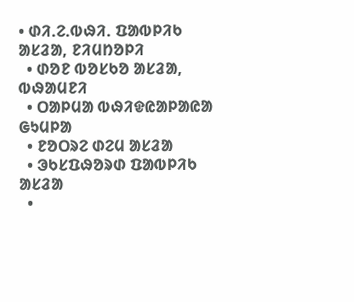• ᱰᱤᱹᱮᱹᱵᱷᱤᱹ ᱯᱟᱵᱞᱤᱠ ᱟᱥᱲᱟ, ᱱᱤᱢᱴᱚᱞᱤ
  • ᱰᱚᱱ ᱵᱚᱥᱠᱚ ᱟᱥᱲᱟ, ᱵᱷᱟᱢᱱᱤ
  • ᱛᱟᱞᱢᱟ ᱵᱷᱤᱫᱭᱟᱞᱟᱭᱟ ᱜᱩᱢᱞᱟ
  • ᱱᱚᱛᱨᱮ ᱰᱮᱢ ᱟᱥᱲᱟ
  • ᱳᱠᱥᱯᱷᱚᱨᱰ ᱯᱟᱵᱞᱤᱠ ᱟᱥᱲᱟ
  •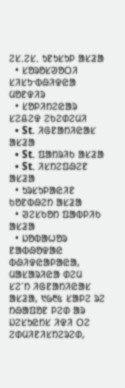ᱮᱥᱹᱮᱥᱹ ᱩᱱᱩᱥᱩᱞ ᱟᱥᱲᱟ
  • ᱥᱚᱨᱚᱥᱣᱚᱛᱤ ᱥᱤᱥᱩᱼᱵᱷᱤᱫᱭᱟ ᱢᱚᱱᱫᱤᱨ
  • ᱥᱚᱞᱤᱴᱮᱭᱟᱨ ᱥᱮᱪᱮᱫ ᱮᱠᱮᱰᱮᱢᱤ
  • St. ᱤᱜᱱᱟᱴᱤᱭᱟᱥ ᱟᱥᱲᱟ
  • St. ᱯᱟᱴᱨᱤᱠ ᱟᱥᱲᱟ
  • St. ᱤᱥᱴᱮᱯᱷᱮᱱ ᱟᱥᱲᱟ
  • ᱩᱨᱥᱩᱞᱟᱭᱤᱱ ᱠᱚᱱᱵᱷᱮᱴ ᱟᱥᱲᱟ
  • ᱣᱮᱥᱠᱚᱴ ᱯᱟᱵᱞᱤᱠ ᱟᱥᱲᱟ
  • ᱡᱚᱵᱟᱦᱚᱨ ᱱᱟᱵᱷᱚᱫᱟᱭ ᱵᱷᱤᱫᱭᱟᱞᱟᱭᱟ, ᱢᱟᱥᱟᱨᱤᱭᱟ ᱰᱮᱢ
ᱥᱮᱸᱴ ᱤᱜᱱᱟᱴᱤᱭᱟᱥ ᱟᱥᱲᱟ, ᱑᱙᱓᱕ ᱥᱟᱞᱮ ᱨᱮ ᱴᱷᱟᱯᱚᱱ ᱞᱮᱰ ᱟᱨ ᱡᱮᱥᱩᱭᱴᱥ ᱤᱫᱤ ᱛᱮ ᱮᱰᱢᱤᱱᱤᱥᱴᱮᱨᱮᱰ,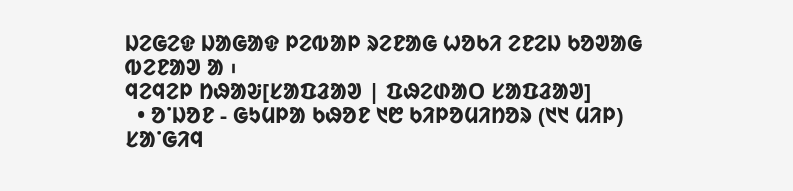ᱡᱮᱜᱮᱫ ᱡᱟᱜᱟᱫ ᱞᱮᱵᱟᱞ ᱨᱮᱱᱟᱜ ᱦᱚᱠᱤ ᱮᱱᱮᱡ ᱠᱚᱣᱟᱜ ᱵᱮᱱᱟᱣ ᱟ ᱾
ᱧᱮᱧᱮᱞ ᱴᱷᱟᱶ[ᱥᱟᱯᱲᱟᱣ | ᱯᱷᱮᱰᱟᱛ ᱥᱟᱯᱲᱟᱣ]
  • ᱚᱸᱡᱚᱱ - ᱜᱩᱢᱞᱟ ᱠᱷᱚᱱ ᱑᱘ ᱠᱤᱞᱚᱢᱤᱴᱚᱨ (᱑᱑ ᱢᱤᱞ) ᱥᱟᱸᱜᱤᱧ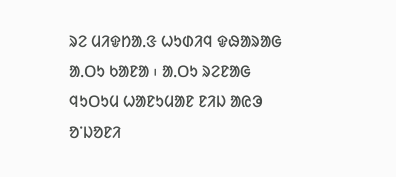ᱨᱮ ᱢᱤᱫᱴᱟᱹᱝ ᱦᱩᱰᱤᱧ ᱫᱷᱟᱨᱟᱜ ᱟᱹᱛᱩ ᱠᱟᱱᱟ ᱾ ᱟᱹᱛᱩ ᱨᱮᱱᱟᱜ ᱧᱩᱛᱩᱢ ᱦᱟᱱᱩᱢᱟᱱ ᱱᱤᱡ ᱟᱭᱳ ᱚᱸᱡᱚᱱᱤ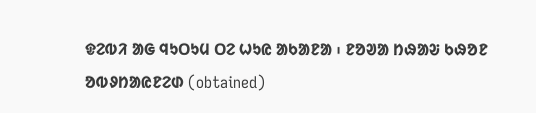ᱫᱮᱵᱤ ᱟᱜ ᱧᱩᱛᱩᱢ ᱛᱮ ᱦᱩᱭ ᱟᱠᱟᱱᱟ ᱾ ᱱᱚᱣᱟ ᱴᱷᱟᱶ ᱠᱷᱚᱱ ᱚᱵᱽᱴᱟᱭᱱᱮᱰ (obtained)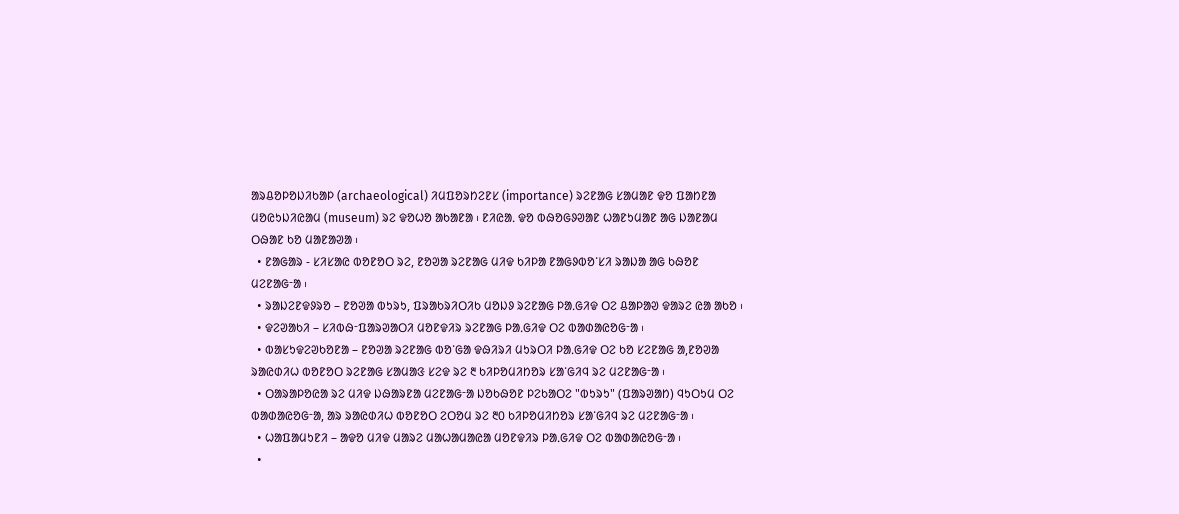ᱟᱨᱪᱚᱞᱚᱡᱤᱠᱟᱞ (archaeological) ᱤᱢᱯᱚᱨᱴᱮᱱᱥ (importance) ᱨᱮᱱᱟᱜ ᱥᱟᱢᱟᱱ ᱫᱚ ᱯᱟᱴᱱᱟ ᱢᱚᱭᱩᱡᱤᱭᱟᱢ (museum) ᱨᱮ ᱫᱚᱦᱚ ᱟᱠᱟᱱᱟ ᱾ ᱱᱤᱭᱟᱹ ᱫᱚ ᱵᱷᱚᱜᱽᱣᱟᱱ ᱦᱟᱱᱩᱢᱟᱱ ᱟᱜ ᱡᱟᱱᱟᱢ ᱛᱷᱟᱱ ᱠᱚ ᱢᱟᱱᱟᱣᱟ ᱾
  • ᱱᱟᱜᱟᱨ - ᱥᱤᱥᱟᱭ ᱵᱚᱱᱚᱛ ᱨᱮ, ᱱᱚᱣᱟ ᱨᱮᱱᱟᱜ ᱢᱤᱫ ᱠᱤᱞᱟ ᱱᱟᱜᱽᱵᱚᱸᱥᱤ ᱨᱟᱡᱟ ᱟᱜ ᱠᱷᱚᱱ ᱢᱮᱱᱟᱜᱼᱟ ᱾
  • ᱨᱟᱡᱮᱱᱫᱽᱨᱚ – ᱱᱚᱣᱟ ᱵᱩᱨᱩ, ᱯᱨᱟᱠᱨᱤᱛᱤᱠ ᱢᱚᱡᱽ ᱨᱮᱱᱟᱜ ᱞᱟᱹᱜᱤᱫ ᱛᱮ ᱪᱟᱞᱟᱣ ᱫᱟᱨᱮ ᱭᱟ ᱟᱠᱚ ᱾
  • ᱫᱮᱣᱟᱠᱤ – ᱥᱤᱵᱷᱼᱯᱟᱨᱣᱟᱛᱤ ᱢᱚᱱᱫᱤᱨ ᱨᱮᱱᱟᱜ ᱞᱟᱹᱜᱤᱫ ᱛᱮ ᱵᱟᱰᱟᱭᱚᱜᱼᱟ ᱾
  • ᱵᱟᱥᱩᱫᱮᱣᱠᱚᱱᱟ – ᱱᱚᱣᱟ ᱨᱮᱱᱟᱜ ᱵᱚᱸᱜᱟ ᱫᱷᱤᱨᱤ ᱢᱩᱨᱛᱤ ᱞᱟᱹᱜᱤᱫ ᱛᱮ ᱠᱚ ᱥᱮᱱᱟᱜ ᱟ,ᱱᱚᱣᱟ ᱨᱟᱭᱰᱤᱦ ᱵᱚᱱᱚᱛ ᱨᱮᱱᱟᱜ ᱥᱟᱢᱟᱝ ᱥᱮᱫ ᱨᱮ ᱓ ᱠᱤᱞᱚᱢᱤᱴᱚᱨ ᱥᱟᱸᱜᱤᱧ ᱨᱮ ᱢᱮᱱᱟᱜᱼᱟ ᱾
  • ᱛᱟᱨᱟᱞᱚᱭᱟ ᱨᱮ ᱢᱤᱫ ᱡᱷᱟᱨᱱᱟ ᱢᱮᱱᱟᱜᱼᱟ ᱡᱚᱠᱷᱚᱱ ᱞᱮᱠᱟᱛᱮ "ᱵᱩᱨᱩ" (ᱯᱟᱨᱣᱟᱴ) ᱧᱩᱛᱩᱢ ᱛᱮ ᱵᱟᱰᱟᱭᱚᱜᱼᱟ, ᱟᱨ ᱨᱟᱭᱰᱤᱦ ᱵᱚᱱᱚᱛ ᱮᱛᱚᱢ ᱨᱮ ᱓᱐ ᱠᱤᱞᱚᱢᱤᱴᱚᱨ ᱥᱟᱸᱜᱤᱧ ᱨᱮ ᱢᱮᱱᱟᱜᱼᱟ ᱾
  • ᱦᱟᱯᱟᱢᱩᱱᱤ – ᱟᱫᱚ ᱢᱤᱫ ᱢᱟᱨᱮ ᱢᱟᱦᱟᱢᱟᱭᱟ ᱢᱚᱱᱫᱤᱨ ᱞᱟᱹᱜᱤᱫ ᱛᱮ ᱵᱟᱰᱟᱭᱚᱜᱼᱟ ᱾
  •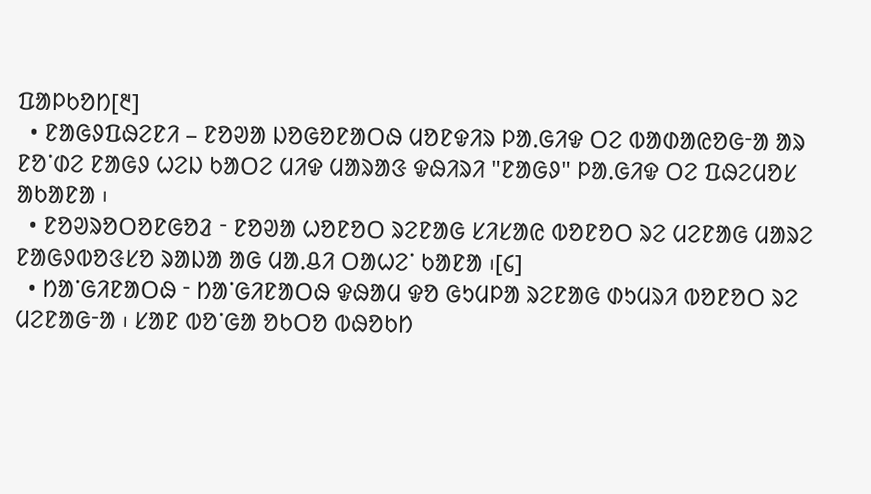ᱯᱟᱞᱠᱚᱴ[᱓]
  • ᱱᱟᱜᱽᱯᱷᱮᱱᱤ – ᱱᱚᱣᱟ ᱡᱚᱜᱚᱱᱟᱛᱷ ᱢᱚᱱᱫᱤᱨ ᱞᱟᱹᱜᱤᱫ ᱛᱮ ᱵᱟᱰᱟᱭᱚᱜᱼᱟ ᱟᱨ ᱱᱚᱸᱰᱮ ᱱᱟᱜᱽ ᱦᱮᱡ ᱠᱟᱛᱮ ᱢᱤᱫ ᱢᱟᱨᱟᱝ ᱫᱷᱤᱨᱤ "ᱱᱟᱜᱽ" ᱞᱟᱹᱜᱤᱫ ᱛᱮ ᱯᱷᱮᱢᱚᱥ ᱟᱠᱟᱱᱟ ᱾
  • ᱱᱚᱣᱨᱚᱛᱚᱱᱜᱚᱲ ᱼ ᱱᱚᱣᱟ ᱦᱚᱱᱚᱛ ᱨᱮᱱᱟᱜ ᱥᱤᱥᱟᱭ ᱵᱚᱱᱚᱛ ᱨᱮ ᱢᱮᱱᱟᱜ ᱢᱟᱨᱮ ᱱᱟᱜᱽᱵᱚᱝᱥᱚ ᱨᱟᱡᱟ ᱟᱜ ᱢᱟᱹᱪᱤ ᱛᱟᱦᱮᱸ ᱠᱟᱱᱟ ᱾[᱔]
  • ᱴᱟᱸᱜᱤᱱᱟᱛᱷ ᱼ ᱴᱟᱸᱜᱤᱱᱟᱛᱷ ᱫᱷᱟᱢ ᱫᱚ ᱜᱩᱢᱞᱟ ᱨᱮᱱᱟᱜ ᱰᱩᱢᱨᱤ ᱵᱚᱱᱚᱛ ᱨᱮ ᱢᱮᱱᱟᱜᱼᱟ ᱾ ᱥᱟᱱ ᱵᱚᱸᱜᱟ ᱚᱠᱛᱚ ᱵᱷᱚᱠᱴ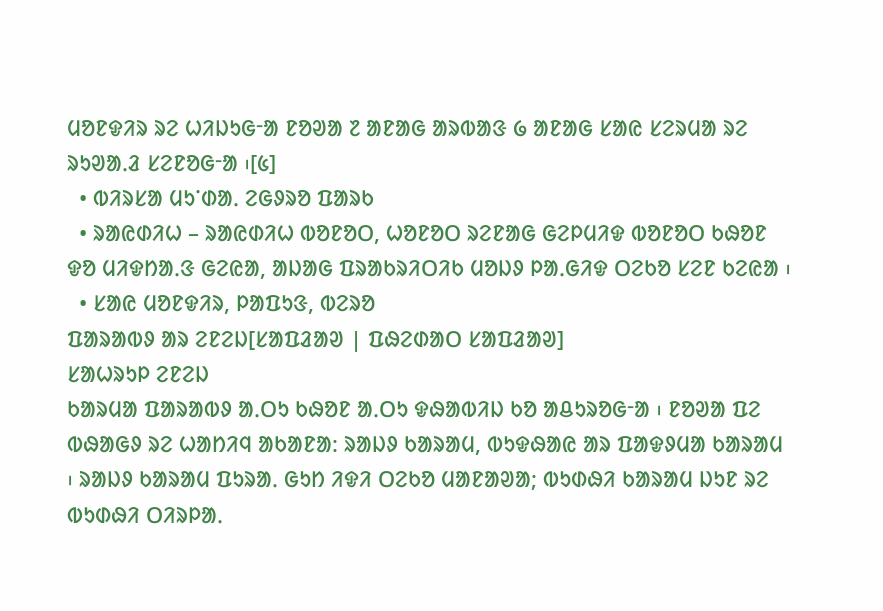ᱢᱚᱱᱫᱤᱨ ᱨᱮ ᱦᱤᱡᱩᱜᱼᱟ ᱱᱚᱣᱟ ᱗ ᱟᱱᱟᱜ ᱟᱨᱵᱟᱝ ᱙ ᱟᱱᱟᱜ ᱥᱟᱭ ᱥᱮᱨᱢᱟ ᱨᱮ ᱨᱩᱣᱟᱹᱲ ᱥᱮᱱᱚᱜᱼᱟ ᱾[᱕]
  • ᱵᱤᱨᱥᱟ ᱢᱩᱸᱰᱟᱹ ᱮᱜᱽᱨᱚ ᱯᱟᱨᱠ
  • ᱨᱟᱭᱰᱤᱦ – ᱨᱟᱭᱰᱤᱦ ᱵᱚᱱᱚᱛ, ᱦᱚᱱᱚᱛ ᱨᱮᱱᱟᱜ ᱜᱮᱞᱢᱤᱫ ᱵᱚᱱᱚᱛ ᱠᱷᱚᱱ ᱫᱚ ᱢᱤᱫᱴᱟᱹᱝ ᱜᱮᱭᱟ, ᱟᱡᱟᱜ ᱯᱨᱟᱠᱨᱤᱛᱤᱠ ᱢᱚᱡᱽ ᱞᱟᱹᱜᱤᱫ ᱛᱮᱠᱚ ᱥᱮᱱ ᱠᱮᱭᱟ ᱾
  • ᱥᱟᱭ ᱢᱚᱱᱫᱤᱨ, ᱞᱟᱯᱩᱝ, ᱵᱮᱨᱚ
ᱯᱟᱨᱟᱵᱽ ᱟᱨ ᱮᱱᱮᱡ[ᱥᱟᱯᱲᱟᱣ | ᱯᱷᱮᱰᱟᱛ ᱥᱟᱯᱲᱟᱣ]
ᱥᱟᱦᱨᱩᱞ ᱮᱱᱮᱡ
ᱠᱟᱨᱢᱟ ᱯᱟᱨᱟᱵᱽ ᱟᱹᱛᱩ ᱠᱷᱚᱱ ᱟᱹᱛᱩ ᱫᱷᱟᱵᱤᱡ ᱠᱚ ᱟᱪᱩᱨᱚᱜᱼᱟ ᱾ ᱱᱚᱣᱟ ᱯᱮ ᱵᱷᱟᱜᱽ ᱨᱮ ᱦᱟᱴᱤᱧ ᱟᱠᱟᱱᱟ: ᱨᱟᱡᱽ ᱠᱟᱨᱟᱢ, ᱵᱩᱫᱷᱟᱭ ᱟᱨ ᱯᱟᱫᱽᱢᱟ ᱠᱟᱨᱟᱢ ᱾ ᱨᱟᱡᱽ ᱠᱟᱨᱟᱢ ᱯᱩᱨᱟᱹ ᱜᱩᱴ ᱤᱫᱤ ᱛᱮᱠᱚ ᱢᱟᱱᱟᱣᱟ; ᱵᱩᱰᱷᱤ ᱠᱟᱨᱟᱢ ᱡᱩᱱ ᱨᱮ ᱵᱩᱰᱷᱤ ᱛᱤᱨᱞᱟᱹ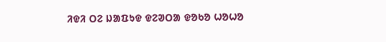ᱤᱫᱤ ᱛᱮ ᱡᱟᱯᱩᱫ ᱫᱮᱣᱛᱟ ᱫᱚᱠᱚ ᱦᱚᱦᱚ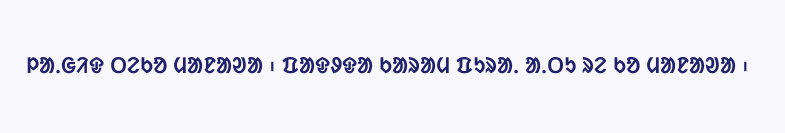ᱞᱟᱹᱜᱤᱫ ᱛᱮᱠᱚ ᱢᱟᱱᱟᱣᱟ ᱾ ᱯᱟᱫᱽᱫᱟ ᱠᱟᱨᱟᱢ ᱯᱩᱨᱟᱹ ᱟᱹᱛᱩ ᱨᱮ ᱠᱚ ᱢᱟᱱᱟᱣᱟ ᱾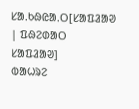ᱥᱟᱹᱠᱷᱭᱟᱹᱛ[ᱥᱟᱯᱲᱟᱣ | ᱯᱷᱮᱰᱟᱛ ᱥᱟᱯᱲᱟᱣ]
ᱵᱟᱦᱨᱮ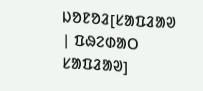ᱡᱚᱱᱚᱲ[ᱥᱟᱯᱲᱟᱣ | ᱯᱷᱮᱰᱟᱛ ᱥᱟᱯᱲᱟᱣ]